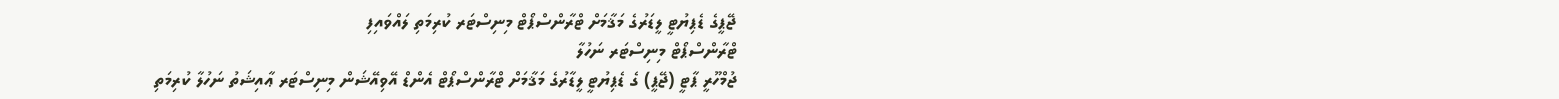ޖޭޕީގެ ޑެޕިޔުޓީ ލީޑަރުގެ މަޤާމަށް ޓްރާންސްޕޯޓް މިނިސްޓަރ ކުރިމަތި ލައްވައިފި
ޓްރާންސްޕޯޓް މިނިސްޓަރ ނަހުލާ
ޖުމްހޫރީ ޕާޓީ (ޖޭޕީ) ގެ ޑެޕިޔުޓީ ލީޑާރުގެ މަޤާމަށް ޓްރާންސްޕޯޓް އެންޑް އޭވިއޭޝަން މިނިސްޓަރ ޢާއިޝަތު ނަހުލާ ކުރިމަތި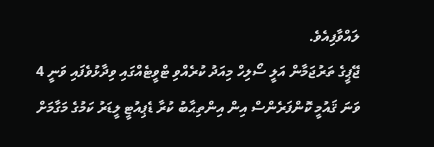ލައްވާފިއެވެ.
ޖޭޕީގެ ތަރުޖަމާން އަލީ ސޯލިހް މިއަދު ކުރެއްވި ޓްވީޓެއްގައި ވިދާޅުވެފައި ވަނީ 4 ވަނަ ޤައުމީ ކޮންފަރެންސް އިން އިންތިޙާބު ކުރާ ޑެޕިއުޓީ ލީޑަރު ކަމުގެ މަގާމަށް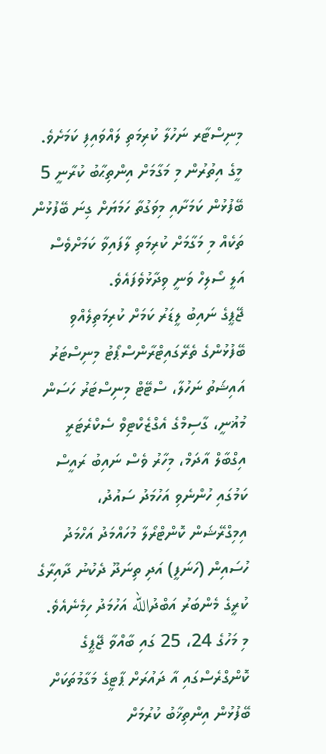މިނިސްޓާރ ނަހުލާ ކުރިމަތި ލައްވައިފި ކަމަށެވެ.
މީގެ އިތުރުން މި މަގާމަށް އިންތިޙާބު ކުރާނީ 5 ބޭފުޅުން ކަމަށާއި މިވަގުތާ ހަމަޔަށް ގިނަ ބޭފުޅުން ތަކެއް މި މަގާމަށް ކުރިމަތި ލާފައިވާ ކަމަށްވެސް އަލީ ސޯލިހް ވަނީ ވިދާޅުވެފައެވެ.
ޖޭޕީގެ ނައިބު ލީޑަރު ކަމަށް ކުރިމަތިލެއްވި ބޭފުޅުންގެ ތެރޭގައިޓްރާންސްޕޯޓު މިނިސްޓަރު އައިޝަތު ނަހުލާ، ސްޓޭޓް މިނިސްޓަރު ހަސަން މުޣުނީ، ގާސިމްގެ އެގްޒެކްޓިވް ސެކްރެޓަރީ އިގްބާލް އާދަމް، މިހާރު ވެސް ނައިބު ރައީސް ކަމުގައި ހުންނެވި އަހުމަދު ސައުދު، އިމިގްރޭޝަން ކޮންޓްރޯލާ މުހައްމަދު އަހްމަދު ހުސައިން (ހަނަފީ) އަދި ތިނަދޫ ދެކުނު ދާއިރާގެ ކުރީގެ މެންބަރު އަބްދުالله އަހުމަދު ހިމެނެއެވެ.
މި މަހުގެ 24، 25 ގައި ބާއްވާ ޖޭޕީގެ ކޮންގްރެސްގައި އާ ދައުރަށް ޕާޓީގެ މަގާމުތަކަށް ބޭފުޅުން އިންތިޚާބު ކުރުމަށް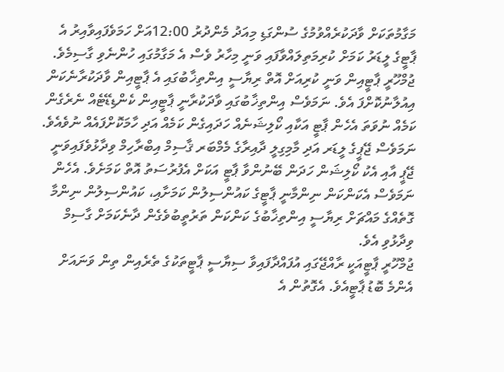މަގާމުތަކަށް ވާދަކުރެއްވުމުގެ ސުންގަޑި މިއަދު މެންދުރު 12:00އަށް ހަމަވެފައިވާއިރު އެ ޕާޓީގެ ލީޑަރު ކަމަށް ކުރިމަތިލައްވާފައި ވަނީ މިހާރު ވެސް އެ މަގާމުގައި ހުންނެވި ގާސިމެވެ.
ޖުމްހޫރީ ޕާޓީއިން ވަނީ ކުރިއަށް އޮތް ރިޔާސީ އިންތިޚާބުގައި އެ ޕާޓީއިން ވާދަކުރާނެކަން އިއުލާނުކޮށްފަ އެވެ. ނަމަވެސް އިންތިޚާބުގައި ވާދަކުރާނީ ޕާޓީއިން ކެންޑިޑޭޓެއް ނެރެގެން ކަމެއް ނުވަތަ އެހެން ޕާޓީ އަކާއި ކޯލިޝަނެއް ހަދައިގެން ކަމެއް އަދި ހާމަކޮށްފައެއް ނުވެއެވެ.
ނަމަވެސް ޖޭޕީގެ ލީޑަރ އަދި މާމިގިލީ ދާއިރާގެ މެމްބަރ ޤާސިމް އިބްރާހިމް ވިދާޅުވެފައިވަނީ ޖޭޕީ އާއި އެކު ކޯލިޝަން ހަދަން ބޭނުންވާ ޕާޓީ އަކަށް އެފުރުސަތު އޮތް ކަމަށެވެ. އެހެން ނަމަވެސް އެކަންކަން ނިންމާނީ ޕާޓީގެ ކައުންސިލުން ކަމަށާއި، ކައުންސިލުން ނިންމާ ގޮތެއްގެ މައްޗަށް ރިޔާސީ އިންތިޚާބުގެ ކަންކަން ތަރުތީބުވެގެން ދާނެކަމަށް ގާސިމް ވިދާޅުވި އެވެ.
ޖުމްހޫރީ ޕާޓީއަކީ ރާއްޖޭގައި އުފައްދާފައިވާ ސިޔާސީ ޕާޓީތަކުގެ ތެރެއިން ތިން ވަނައަށް އެންމެ ބޮޑު ޕާޓީއެވެ. އެގޮތުން އެ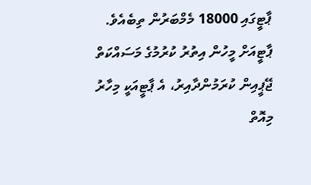ޕާޓީގައި 18000 މެމްބަރުން ތިބެއެވެ.
ޕާޓީއަށް މީހުން އިތުރު ކުރުމުގެ މަސައްކަތް ޖޭޕީއިން ކުރަމުންދާއިރު، އެ ޕާޓީއަކީ މިހާރު މިއޮތް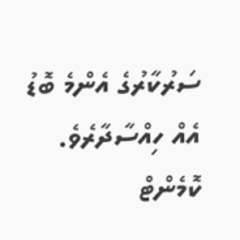ސަރުކާރުގެ އެންމެ ބޮޑު އެއް ހިއްސާދާރެވެ.
ކޮމެންޓް